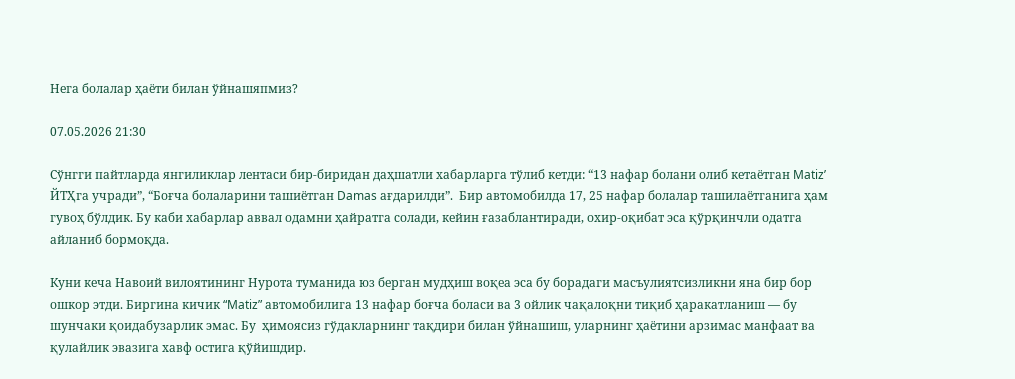Нега болалар ҳаёти билан ўйнашяпмиз?

07.05.2026 21:30

Сўнгги пайтларда янгиликлар лентаси бир-биридан даҳшатли хабарларга тўлиб кетди: “13 нафар болани олиб кетаётган Matiz’ ЙТҲга учради”, “Боғча болаларини ташиётган Damas ағдарилди”.  Бир автомобилда 17, 25 нафар болалар ташилаётганига ҳам гувоҳ бўлдик. Бу каби хабарлар аввал одамни ҳайратга солади, кейин ғазаблантиради, охир-оқибат эса қўрқинчли одатга айланиб бормоқда.

Куни кеча Навоий вилоятининг Нурота туманида юз берган мудҳиш воқеа эса бу борадаги масъулиятсизликни яна бир бор ошкор этди. Биргина кичик “Matiz” автомобилига 13 нафар боғча боласи ва 3 ойлик чақалоқни тиқиб ҳаракатланиш — бу шунчаки қоидабузарлик эмас. Бу  ҳимоясиз гўдакларнинг тақдири билан ўйнашиш, уларнинг ҳаётини арзимас манфаат ва қулайлик эвазига хавф остига қўйишдир.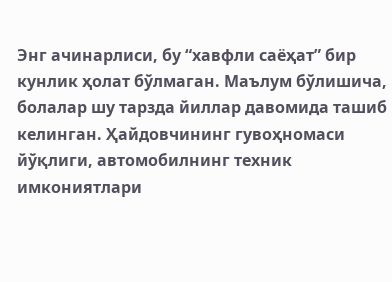Энг ачинарлиси, бу “хавфли саёҳат” бир кунлик ҳолат бўлмаган. Маълум бўлишича, болалар шу тарзда йиллар давомида ташиб келинган. Ҳайдовчининг гувоҳномаси йўқлиги, автомобилнинг техник имкониятлари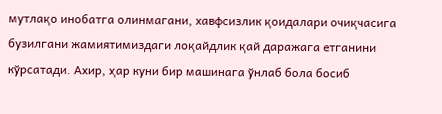мутлақо инобатга олинмагани, хавфсизлик қоидалари очиқчасига бузилгани жамиятимиздаги лоқайдлик қай даражага етганини кўрсатади. Ахир, ҳар куни бир машинага ўнлаб бола босиб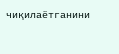чиқилаётганини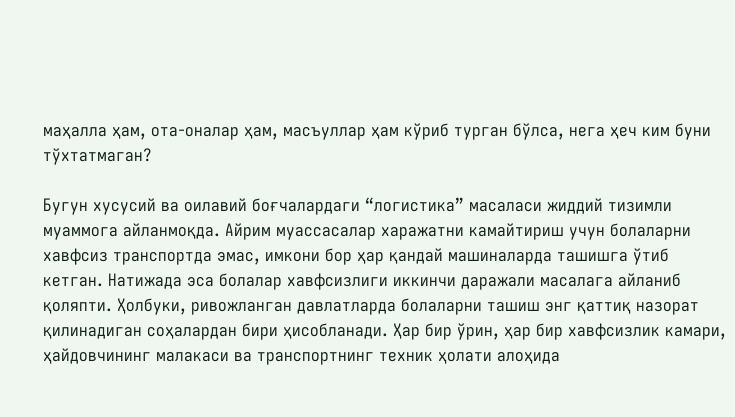маҳалла ҳам, ота-оналар ҳам, масъуллар ҳам кўриб турган бўлса, нега ҳеч ким буни тўхтатмаган?

Бугун хусусий ва оилавий боғчалардаги “логистика” масаласи жиддий тизимли муаммога айланмоқда. Айрим муассасалар харажатни камайтириш учун болаларни хавфсиз транспортда эмас, имкони бор ҳар қандай машиналарда ташишга ўтиб кетган. Натижада эса болалар хавфсизлиги иккинчи даражали масалага айланиб қоляпти. Ҳолбуки, ривожланган давлатларда болаларни ташиш энг қаттиқ назорат қилинадиган соҳалардан бири ҳисобланади. Ҳар бир ўрин, ҳар бир хавфсизлик камари, ҳайдовчининг малакаси ва транспортнинг техник ҳолати алоҳида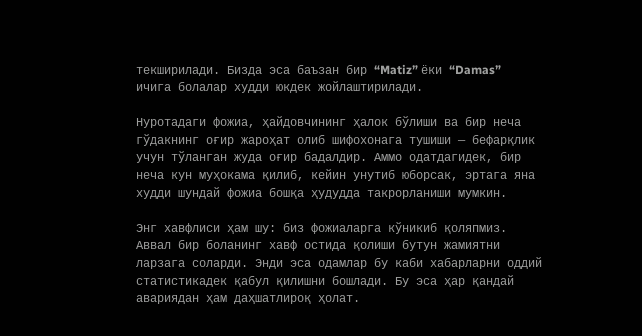текширилади. Бизда эса баъзан бир “Matiz” ёки “Damas” ичига болалар худди юкдек жойлаштирилади.

Нуротадаги фожиа, ҳайдовчининг ҳалок бўлиши ва бир неча гўдакнинг оғир жароҳат олиб шифохонага тушиши — бефарқлик учун тўланган жуда оғир бадалдир. Аммо одатдагидек, бир неча кун муҳокама қилиб, кейин унутиб юборсак, эртага яна худди шундай фожиа бошқа ҳудудда такрорланиши мумкин.

Энг хавфлиси ҳам шу: биз фожиаларга кўникиб қоляпмиз. Аввал бир боланинг хавф остида қолиши бутун жамиятни ларзага соларди. Энди эса одамлар бу каби хабарларни оддий статистикадек қабул қилишни бошлади. Бу эса ҳар қандай авариядан ҳам даҳшатлироқ ҳолат.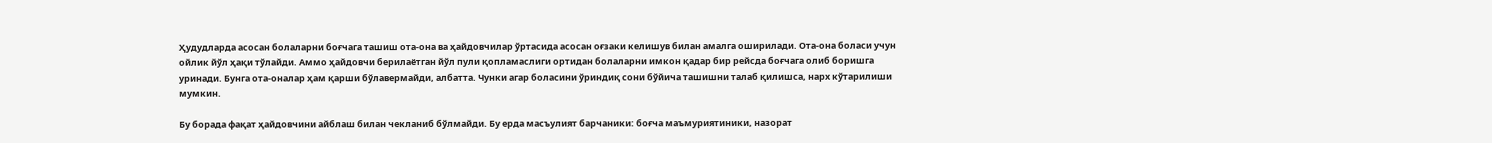Ҳудудларда асосан болаларни боғчага ташиш ота-она ва ҳайдовчилар ўртасида асосан оғзаки келишув билан амалга оширилади. Ота-она боласи учун ойлик йўл ҳақи тўлайди. Аммо ҳайдовчи берилаётган йўл пули қопламаслиги ортидан болаларни имкон қадар бир рейсда боғчага олиб боришга уринади. Бунга ота-оналар ҳам қарши бўлавермайди, албатта. Чунки агар боласини ўриндиқ сони бўйича ташишни талаб қилишса, нарх кўтарилиши мумкин.

Бу борада фақат ҳайдовчини айблаш билан чекланиб бўлмайди. Бу ерда масъулият барчаники: боғча маъмуриятиники, назорат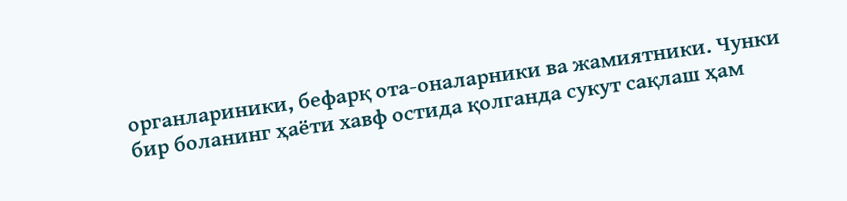органлариники, бефарқ ота-оналарники ва жамиятники. Чунки бир боланинг ҳаёти хавф остида қолганда сукут сақлаш ҳам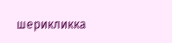шерикликка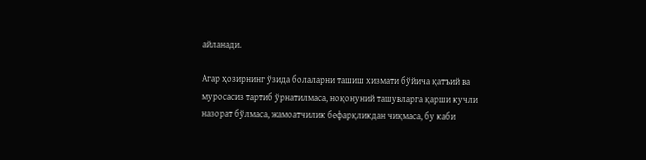айланади.

Агар ҳозирнинг ўзида болаларни ташиш хизмати бўйича қатъий ва муросасиз тартиб ўрнатилмаса, ноқонуний ташувларга қарши кучли назорат бўлмаса, жамоатчилик бефарқликдан чиқмаса, бу каби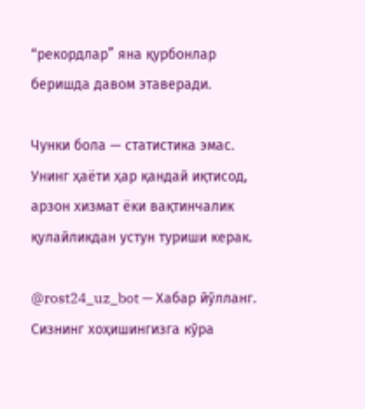“рекордлар” яна қурбонлар беришда давом этаверади.

Чунки бола — статистика эмас. Унинг ҳаёти ҳар қандай иқтисод, арзон хизмат ёки вақтинчалик қулайликдан устун туриши керак.

@rost24_uz_bot — Хабар йўлланг. Сизнинг хоҳишингизга кўра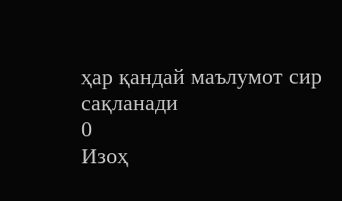ҳар қандай маълумот сир сақланади
0
Изоҳ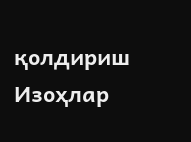қолдириш
Изоҳлар